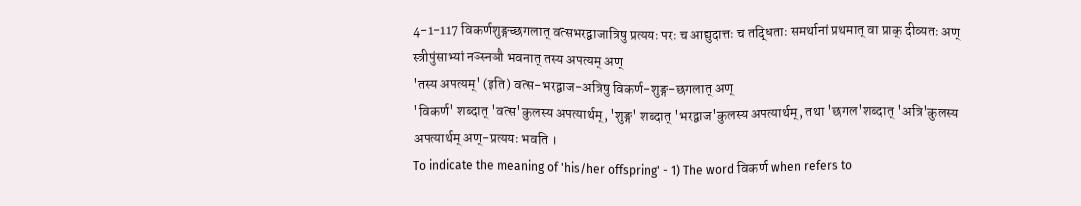4-1-117 विकर्णशुङ्गच्छगलात् वत्सभरद्वाजात्रिषु प्रत्ययः परः च आद्युदात्तः च तद्धिताः समर्थानां प्रथमात् वा प्राक् दीव्यतः अण् स्त्रीपुंसाभ्यां नञ्स्नञौ भवनात् तस्य अपत्यम् अण्
'तस्य अपत्यम्' (इति) वत्स-भरद्वाज-अत्रिषु विकर्ण-शुङ्ग-छगलात् अण्
'विकर्ण' शब्दात् 'वत्स'कुलस्य अपत्यार्थम्, 'शुङ्ग' शब्दात् 'भरद्वाज'कुलस्य अपत्यार्थम्, तथा 'छगल'शब्दात् 'अत्रि'कुलस्य अपत्यार्थम् अण्-प्रत्ययः भवति ।
To indicate the meaning of 'his/her offspring' - 1) The word विकर्ण when refers to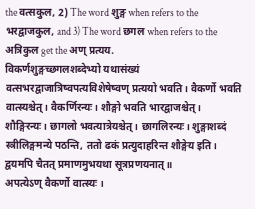the वत्सकुल, 2) The word शुङ्ग when refers to the भरद्वाजकुल, and 3) The word छगल when refers to the अत्रिकुल get the अण् प्रत्यय.
विकर्णशुङ्गच्छगलशब्देभ्यो यथासंख्यं वत्सभरद्वाजात्रिष्वपत्यविशेषेष्वण् प्रत्ययो भवति। वैकर्णो भवति वात्स्यश्चेत्। वैकर्णिरन्यः। शौङ्गो भवति भारद्वाजश्चेत्। शौङ्गिरन्यः। छागलो भवत्यात्रेयश्चेत्। छागलिरन्यः। शुङ्गाशब्दं स्त्रीलिङ्गमन्ये पठन्ति, ततो ढकं प्रत्युदाहरिन्त शौङ्गेय इति। द्वयमपि चैतत् प्रमाणमुभयथा सूत्रप्रणयनात्॥
अपत्येऽण् वैकर्णो वात्स्यः ।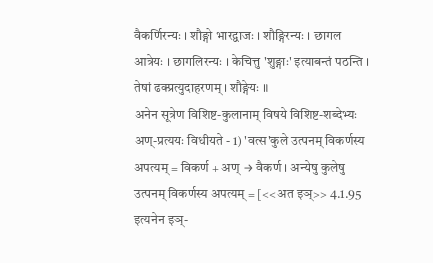वैकर्णिरन्यः । शौङ्गो भारद्वाजः । शौङ्गिरन्यः । छागल आत्रेयः । छागलिरन्यः । केचित्तु 'शुङ्गाः' इत्याबन्तं पठन्ति । तेषां ढक्प्रत्युदाहरणम् । शौङ्गेयः ॥
अनेन सूत्रेण विशिष्ट-कुलानाम् विषये विशिष्ट-शब्देभ्यः अण्-प्रत्ययः विधीयते - 1) 'वत्स'कुले उत्पनम् विकर्णस्य अपत्यम् = विकर्ण + अण् → वैकर्ण । अन्येषु कुलेषु उत्पनम् विकर्णस्य अपत्यम् = [<<अत इञ्>> 4.1.95 इत्यनेन इञ्-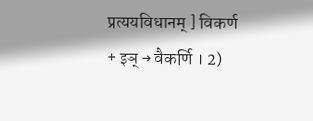प्रत्ययविधानम् ] विकर्ण + इञ् → वैकर्णि । 2)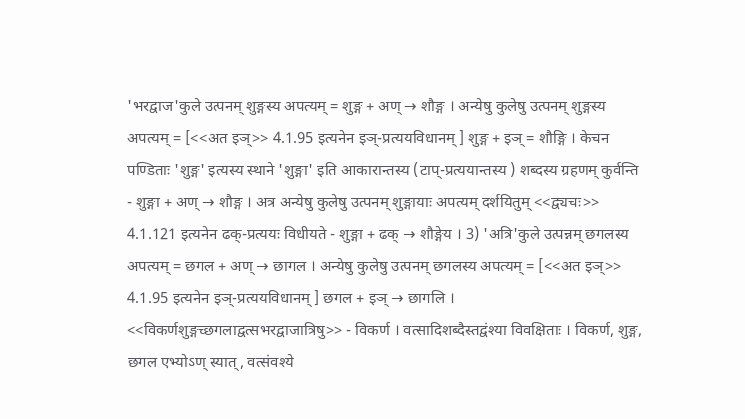'भरद्वाज'कुले उत्पनम् शुङ्गस्य अपत्यम् = शुङ्ग + अण् → शौङ्ग । अन्येषु कुलेषु उत्पनम् शुङ्गस्य अपत्यम् = [<<अत इञ्>> 4.1.95 इत्यनेन इञ्-प्रत्ययविधानम् ] शुङ्ग + इञ् = शौङ्गि । केचन पण्डिताः 'शुङ्ग' इत्यस्य स्थाने 'शुङ्गा' इति आकारान्तस्य (टाप्-प्रत्ययान्तस्य ) शब्दस्य ग्रहणम् कुर्वन्ति - शुङ्गा + अण् → शौङ्ग । अत्र अन्येषु कुलेषु उत्पनम् शुङ्गायाः अपत्यम् दर्शयितुम् <<द्व्यचः>> 4.1.121 इत्यनेन ढक्-प्रत्ययः विधीयते - शुङ्गा + ढक् → शौङ्गेय । 3) 'अत्रि'कुले उत्पन्नम् छगलस्य अपत्यम् = छगल + अण् → छागल । अन्येषु कुलेषु उत्पनम् छगलस्य अपत्यम् = [<<अत इञ्>> 4.1.95 इत्यनेन इञ्-प्रत्ययविधानम् ] छगल + इञ् → छागलि ।
<<विकर्णशुङ्गच्छगलाद्वत्सभरद्वाजात्रिषु>> - विकर्ण । वत्सादिशब्दैस्तद्वंश्या विवक्षिताः । विकर्ण, शुङ्ग, छगल एभ्योऽण् स्यात्, वत्संवश्ये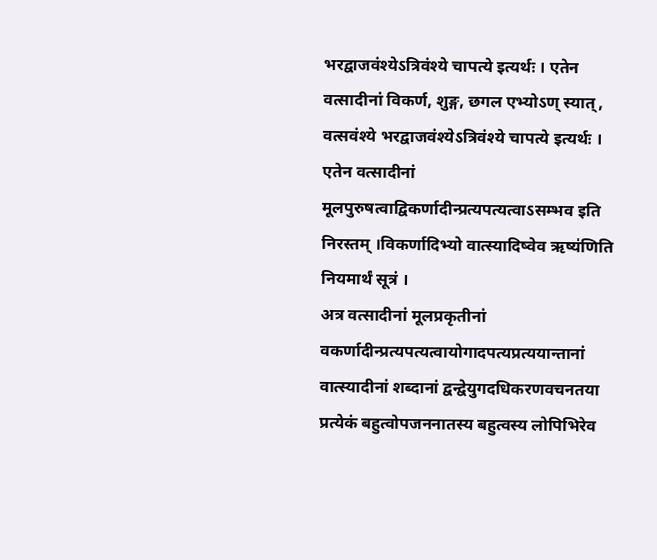भरद्वाजवंश्येऽत्रिवंश्ये चापत्ये इत्यर्थः । एतेन वत्सादीनां विकर्ण, शुङ्ग, छगल एभ्योऽण् स्यात्, वत्सवंश्ये भरद्वाजवंश्येऽत्रिवंश्ये चापत्ये इत्यर्थः । एतेन वत्सादीनां मूलपुरुषत्वाद्विकर्णादीन्प्रत्यपत्यत्वाऽसम्भव इति निरस्तम् ।विकर्णादिभ्यो वात्स्यादिष्वेव ऋष्य॑णिति नियमार्थं सूत्रं ।
अत्र वत्सादीनां मूलप्रकृतीनां वकर्णादीन्प्रत्यपत्यत्वायोगादपत्यप्रत्ययान्तानां वात्स्यादीनां शब्दानां द्वन्द्वेयुगदधिकरणवचनतया प्रत्येकं बहुत्वोपजननातस्य बहुत्वस्य लोपिभिरेव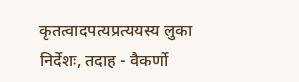कृतत्वादपत्यप्रत्ययस्य लुका निर्देशः, तदाह - वैकर्णो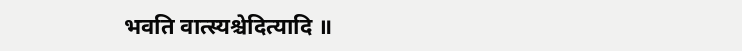भवति वात्स्यश्चेदित्यादि ॥